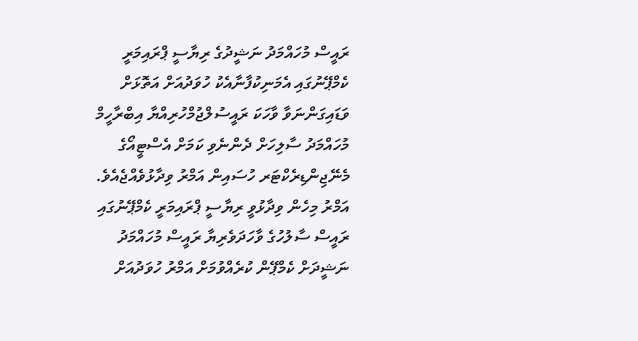ރައީސް މުހައްމަދު ނަޝީދުގެ ރިޔާސީ ޕްރައިމަރީ ކެމްޕޭނުގައި އެމަނިކުފާނާއެކު ހުވަދުއަށް އަތޮޅަށް ވަޑައިގަންނަވާ ވާހަކަ ރައީސުލްޖުމްހުރިއްޔާ އިބްރާހީމް މުހައްމަދު ސާލިހަށް ދެންނެވި ކަމަށް އެސްޓީއޯގެ މެނޭޖިންޑިރެކްޓަރ ހުސައިން އަމްރު ވިދާޅުވެއްޖެއެވެ.
އަމްރު މިހެން ވިދާޅުވީ ރިޔާސީ ޕްރައިމަރީ ކެމްޕޭނުގައި ރައީސް ސާލުހުގެ ވާހަދަވެރިޔާ ރައީސް މުހައްމަދު ނަޝީދަށް ކެމްޕޭން ކުރެއްވުމަށް އަމްރު ހުވަދުއަށް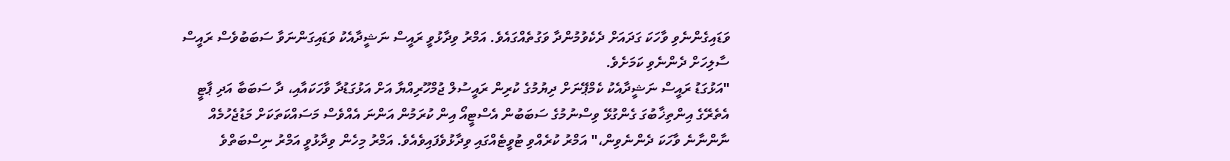ވަޑައިގެންނެވި ވާހަކަ ގަދައަށް ދެކެވުމުންދާ ވަގުތެއްގައެވެ. އަމްރު ވިދާޅުވީ ރައީސް ނަޝީދާއެކު ވަޑައިގަންނަވާ ސަބަބުވެސް ރައީސް ސާލިހަށް ދެންނެވި ކަމަށެވެ.
"އަޅުގަޑު ރައީސް ނަޝީދާއެކު ކެމްޕޭނަށް ދިޔުމުގެ ކުރިން ރައީސުލް ޖުމްހޫރިއްޔާ އަށް އަޅުގަޑުދާ ވާހަކައާއި، ދާ ސަބަބާ އަދި ޕާޓީ އެތެރޭގެ އިންތިޚާބުގަ ގެންގުޅޭ ވިސްނުމުގެ ސަބަބުން އެސްޓީއޯ އިން ކުރަމުން އަންނަ އެއްވެސް މަސައްކަތަކަށް މަޑުޖެހުމެއް ނާންނާނެ ވާހަކަ ދެންނެވިން،" އަމްރު ކުރެއްވި ޓުވީޓެއްގައި ވިދާޅުވެފައިވެއެވެ. އަމްރު މިހެން ވިދާޅުވީ އަމްރު ނިސްބަތްވެ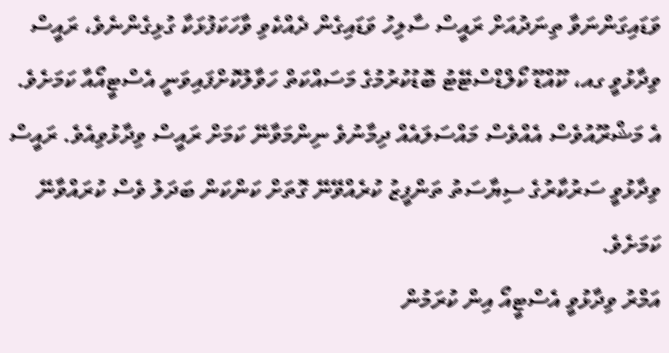ވަޑައިގަންނަވާ ތިނަދުއަށް ރައީސް ސާލިހު ވަޑައިގެން ދެއްކެވި ވާހަކަފުޅަކާ ގުޅިގެންނެވެ، ރައީސް ވިދާޅުވީ ގއ، ކޫއްޑޫ ކޯލްޑްސްޓޭޓު ބޮޑުކުރުމުގެ މަސައްކަތް ހަވާލުކޮށްފައިވަނީ އެސްޓީއޯއާ ކަމަށެވެ. އެ މަޝްރޫއުވެސް އެއްވެސް މައްސަލައެއް ދިމާނުވެ ނިންމަވާނޭ ކަމަށް ރައީސް ވިދާޅުވިއެވެ. ރައީސް ވިދާޅުވީ ސަރުކާރުގެ ސިޔާސަތު ތަންފީޒު ކުރެއްވޭނޭ ގޮތަށް ކަންކަން ބަދަލު ވެސް ކުރައްވާނޭ ކަމަށެވެ.
އަމްރު ވިދާޅުވީ އެސްޓީއޯ އިން ކުރަމުން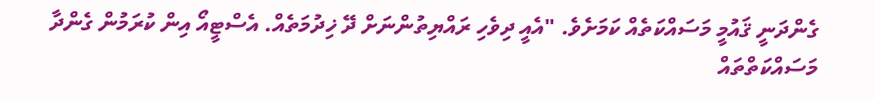ގެންދަނީ ޤައުމީ މަސައްކަތެއް ކަމަށެވެ. "އެއީ ދިވެހި ރައްޔިތުންނަށް ދޭ ޚިދުމަތެއް. އެސްޓީއޯ އިން ކުރަމުން ގެންދާ މަސައްކަތްތައް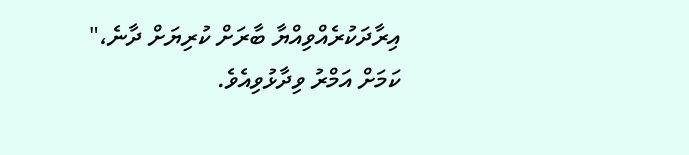އިރާދަކުރެއްވިއްޔާ ބާރަށް ކުރިޔަށް ދާނެ،" ކަމަށް އަމްރު ވިދާޅުވިއެވެ.